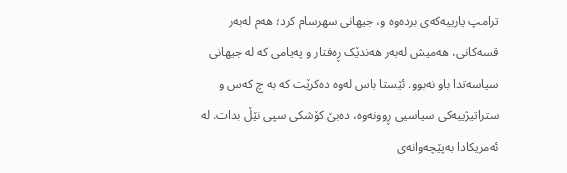ترامپ یارییەکەی بردەوە و، جیهانی سهرسام کرد؛ هەم لەبەر قسەکانی، هەمیش لەبەر هەندێک ڕەفتار و پەیامی کە لە جیهانی سیاسەتدا باو نەبوو. ئێستا باس لەوە دەکرێت کە بە چ کەس و ستراتیژییەکی سیاسیی ڕوونەوە، دەبێ کۆشکی سپی نێڵ بدات. لە ئەمریکادا بەپێچەوانەی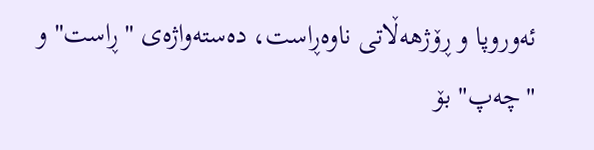ئەوروپا و ڕۆژهەڵاتی ناوەڕاست، دەستەواژەی "ڕاست" و "چەپ" بۆ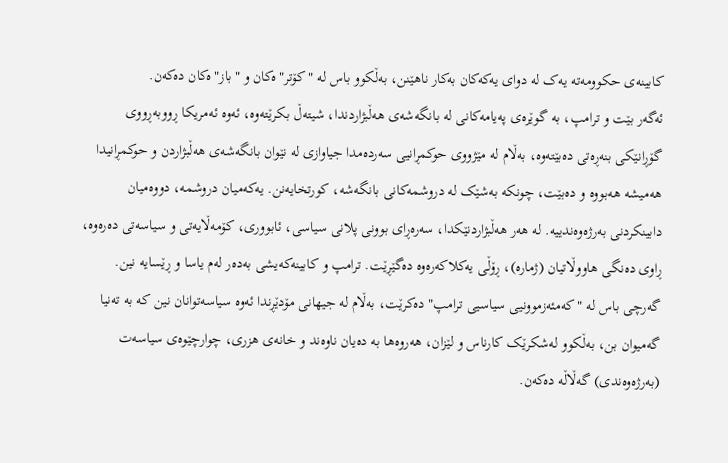کابینەی حکوومەتە یەک لە دوای یەکەکان بەکار ناهێنن، بەڵكوو باس لە "کۆتر"ەکان و "باز"ەکان دەکەن.
ئەگەر بێت و ترامپ، بە گوێرەی پەیامەکانی لە بانگەشەی هەڵبژاردندا، شیتەڵ بکرێتەوە، ئەوە ئەمریکا ڕووبەڕووی گۆڕانێکی بنەڕەتی دەبێتەوە، بەڵام لە مێژووی حوکمڕانیی سەردەمدا جیاوازی لە نێوان بانگەشەی هەڵبژاردن و حوکمڕانیدا هەمیشە هەبووە و دەبێت، چونکە بەشێک لە دروشمەکانی بانگەشە، کورتخایەنن. یەکەمیان دروشمە، دووەمیان دابینکردنی بەرژەوەندییە. لە هەر هەڵبژاردنێکدا، سەرەڕای بوونی پلانی سیاسی، ئابووری، کۆمەڵایەتی و سیاسەتی دەرەوە، ڕاوی دەنگی هاووڵاتیان (ژمارە)، ڕۆڵی یەکلاکەرەوە دەگێڕێت. ترامپ و کابینەکەیشی بەدەر لەم یاسا و ڕێسایە نین. گەرچی باس لە "کەمئەزموونیی سیاسیی ترامپ" دەکرێت، بەڵام لە جیهانی مۆدێڕندا ئەوە سیاسەتوانان نین کە بە تەنیا گەمیوان بن، بەڵکوو لەشکرێک کارناس و لێزان، هەروەها بە دەیان ناوەند و خانەی هزری، چوارچێوەی سیاسەت (بەرژەوەندی) گەڵاڵە دەکەن.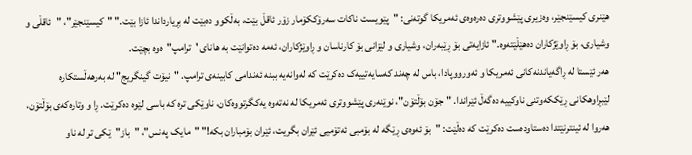هێنری کیسێنجێر، وەزیری پێشووتری دەرەوەی ئەمریکا گوتەنی: "پێویست ناکات سەرۆكکۆمار زۆر ئاقڵ بێت، بەڵکوو دەبێت لە بڕیارداندا ئازا بێت." "کیسێنجێر"، "ئاقڵی و وشیاری، بۆ ڕاوێژکاران دەهێڵێتەوە." ئازایەتی بۆ ڕێبەران، وشیاری و لێزانی بۆ کارناسان و ڕاوێژکاران، ئەمە دەتوانێت بە هانای 'ترامپ"ەوە بچێت.
هەر ئێستا لە ڕاگەیاندنەکانی ئەمریکا و ئەورووپادا، باس لە چەند کەسایەتییەک دەکرێت کە لەوانەیە ببنە ئەندامی کابینەی ترامپ. "نیۆت گینگریج" لە بەرهەڵستکاره لێبڕاوهكانی ڕێککەوتنی ناوکییه دەگەڵ ئێراندا. "جۆن بۆڵتۆن"، نوێنەری پێشووتری ئەمریکا لە نەتەوە یەکگرتووەكان، ناوێکی ترە کە باسی لێوە دەکرێت. ڕا و وتارەکەی بۆڵتۆن، هەروا لە ئینترنێتدا دەستاودەست دەکرێت کە دەڵێت: "بۆ ئەوەی ڕێگه له بۆمبی ئەتۆمیی ئێران بگریت، ئێران بۆمباران بکە!" "مایک پەنس"، "باز"ێکی تر لە ناو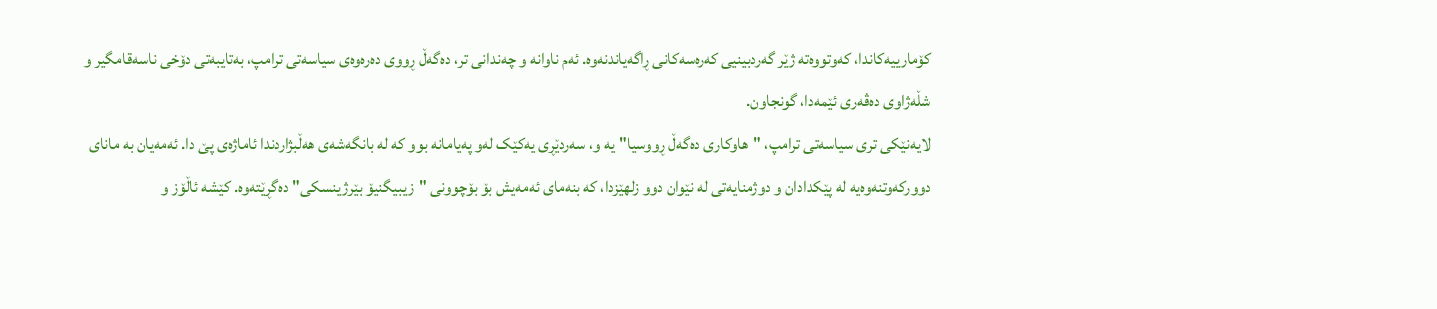کۆمارییەکاندا، کەوتووەتە ژێر گەردبینیی کەرەسەکانی ڕاگەیاندنەوە. ئەم ناوانە و چەندانی تر، دەگەڵ ڕووی دەرەوەی سیاسەتی ترامپ، بەتایبەتی دۆخی ناسەقامگیر و شڵەژاوی دەڤەری ئێمەدا، گونجاون.
لایەنێکی تری سیاسەتی ترامپ، "هاوکاری دەگەڵ ڕووسیا"یە و، سەردێڕی یەکێک لەو پەیامانە بوو کە لە بانگەشەی هەڵبژاردندا ئاماژەی پێ دا. ئەمەیان بە مانای دوورکەوتنەوەیه لە پێکدادان و دوژمنایەتی لە نێوان دوو زلهێزدا، کە بنەمای ئەمەیش بۆ بۆچوونی "زیبیگنیۆ بێرژینسکی" دەگڕێتەوە. کێشە ئاڵۆز و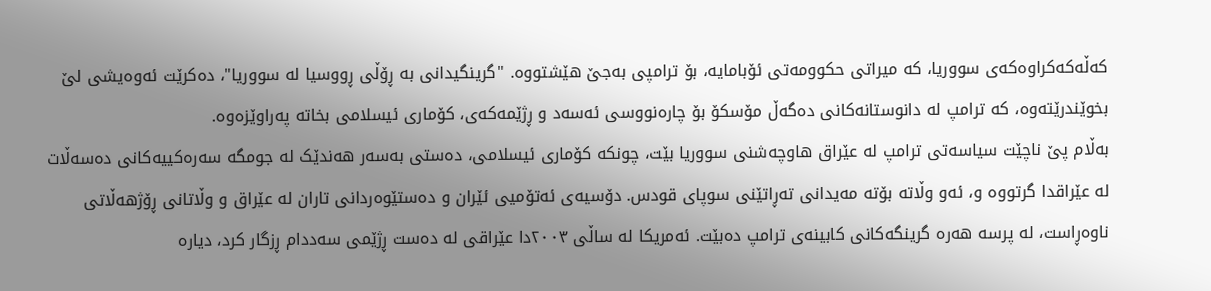کەڵەکەکراوەکەی سووریا، کە میراتی حکوومەتی ئۆبامایە، بۆ ترامپی بەجێ هێشتووە. "گرینگیدانی بە ڕۆڵی ڕووسیا لە سووریا"، دەکرێت ئەوەیشی لێ بخوێندرێتەوە، کە ترامپ لە دانوستانەکانی دەگەڵ مۆسکۆ بۆ چارەنووسی ئەسەد و ڕژێمەکەی، کۆماری ئیسلامی بخاتە پەراوێزەوە.
بەڵام پێ ناچێت سیاسەتی ترامپ لە عێراق هاوچەشنی سووریا بێت، چونکە کۆماری ئیسلامی، دەستی بەسەر هەندێک لە جومگە سەرەکییەکانی دەسەڵات لە عێراقدا گرتووە و، ئەو وڵاتە بۆتە مەیدانی تەڕاتێنی سوپای قودس. دۆسیەی ئەتۆمیی ئێران و دەستێوەردانی تاران لە عێراق و وڵاتانی ڕۆژهەڵاتی ناوەڕاست، لە پرسە هەرە گرینگەکانی کابینەی ترامپ دەبێت. ئەمریکا لە ساڵی ٢٠٠٣دا عێراقی لە دەست ڕژێمی سەددام ڕزگار کرد، دیارە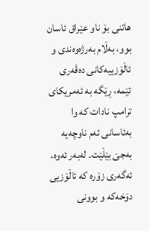هاتنی بۆ ناو عێراق ئاسان بوو، بەڵام بەرژەوەندی و ئاڵۆزییەکانی دەڤەری ئێمە، ڕێگە بە ئەمریکای ترامپ نادات کە وا بەئاسانی ئەم ناوچەیە بەجێ بێڵێت. لەبەر ئەوە، ئەگەری زۆرە کە ئاڵۆزیی دۆخەکە و بوونی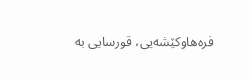فرەهاوکێشەیی، قورسایی بە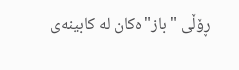ڕۆڵی "باز"ەکان لە کابینەی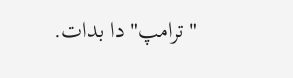"ترامپ"دا بدات.